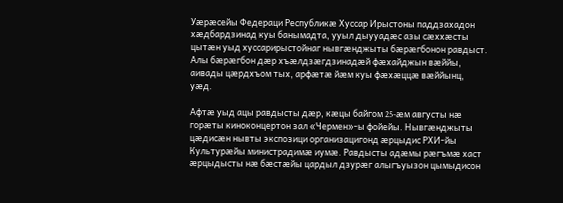Уæрæсейы Федераци Республикæ Хуссар Ирыстоны паддзахадон хæдбардзинад куы банымадта, ууыл дыууадæс азы сæххæсты цытæн уыд хуссарирыстойнаг нывгæнджыты бæрæгбонон равдыст. Алы бæрæгбон дæр хъæлдзæгдзинадæй фæхайджын вæййы, аивады цæрдхъом тых, арфæтæ йæм куы фæхæццæ вæййынц, уæд.

Афтæ уыд ацы равдысты дæр, кæцы байгом 25-æм августы нæ горæты киноконцертон зал «Чермен»-ы фойейы. Нывгæнджыты цæдисæн нывты экспозици организацигонд æрцыдис РХИ-йы Культурæйы министрадимæ иумæ. Равдысты адæмы рæгъмæ хаст æрцыдысты нæ бæстæйы цардыл дзурæг алыгъуызон цымыдисон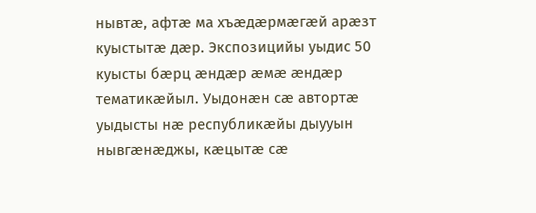нывтæ, афтæ ма хъæдæрмæгæй арæзт куыстытæ дæр. Экспозицийы уыдис 50 куысты бæрц æндæр æмæ æндæр тематикæйыл. Уыдонæн сæ автортæ уыдысты нæ республикæйы дыууын нывгæнæджы, кæцытæ сæ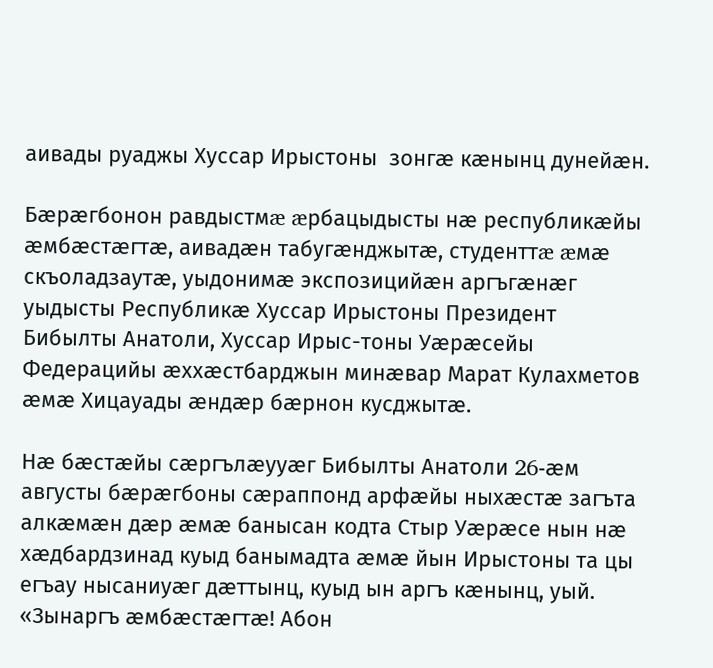аивады руаджы Хуссар Ирыстоны  зонгæ кæнынц дунейæн.

Бæрæгбонон равдыстмæ æрбацыдысты нæ республикæйы æмбæстæгтæ, аивадæн табугæнджытæ, студенттæ æмæ скъоладзаутæ, уыдонимæ экспозицийæн аргъгæнæг уыдысты Республикæ Хуссар Ирыстоны Президент Бибылты Анатоли, Хуссар Ирыс-тоны Уæрæсейы Федерацийы æххæстбарджын минæвар Марат Кулахметов æмæ Хицауады æндæр бæрнон кусджытæ.

Нæ бæстæйы сæргълæууæг Бибылты Анатоли 26-æм августы бæрæгбоны сæраппонд арфæйы ныхæстæ загъта алкæмæн дæр æмæ банысан кодта Стыр Уæрæсе нын нæ хæдбардзинад куыд банымадта æмæ йын Ирыстоны та цы егъау нысаниуæг дæттынц, куыд ын аргъ кæнынц, уый. «Зынаргъ æмбæстæгтæ! Абон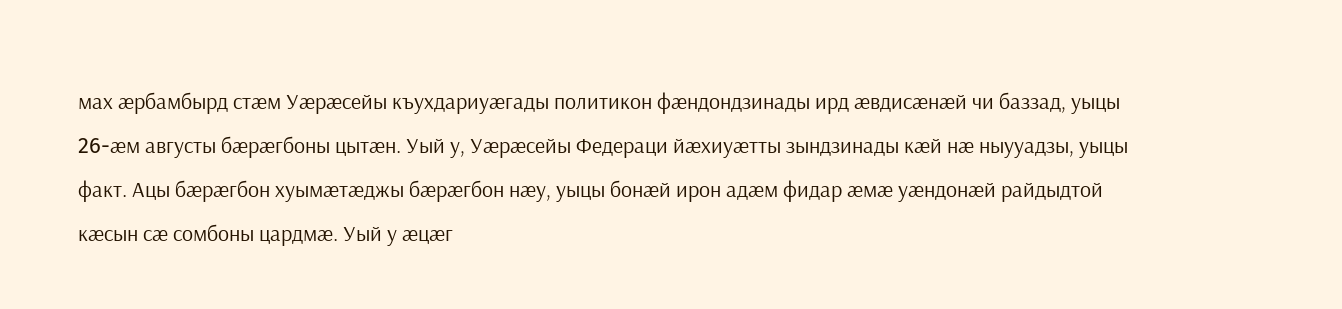мах æрбамбырд стæм Уæрæсейы къухдариуæгады политикон фæндондзинады ирд æвдисæнæй чи баззад, уыцы 26-æм августы бæрæгбоны цытæн. Уый у, Уæрæсейы Федераци йæхиуæтты зындзинады кæй нæ ныууадзы, уыцы факт. Ацы бæрæгбон хуымæтæджы бæрæгбон нæу, уыцы бонæй ирон адæм фидар æмæ уæндонæй райдыдтой кæсын сæ сомбоны цардмæ. Уый у æцæг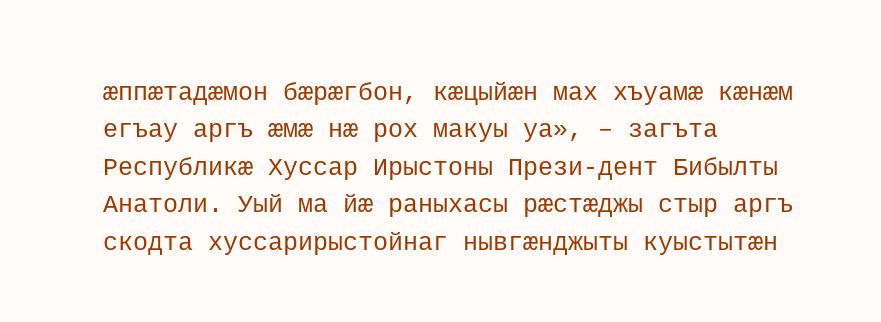æппæтадæмон бæрæгбон, кæцыйæн мах хъуамæ кæнæм егъау аргъ æмæ нæ рох макуы уа», – загъта Республикæ Хуссар Ирыстоны Прези-дент Бибылты Анатоли. Уый ма йæ раныхасы рæстæджы стыр аргъ скодта хуссарирыстойнаг нывгæнджыты куыстытæн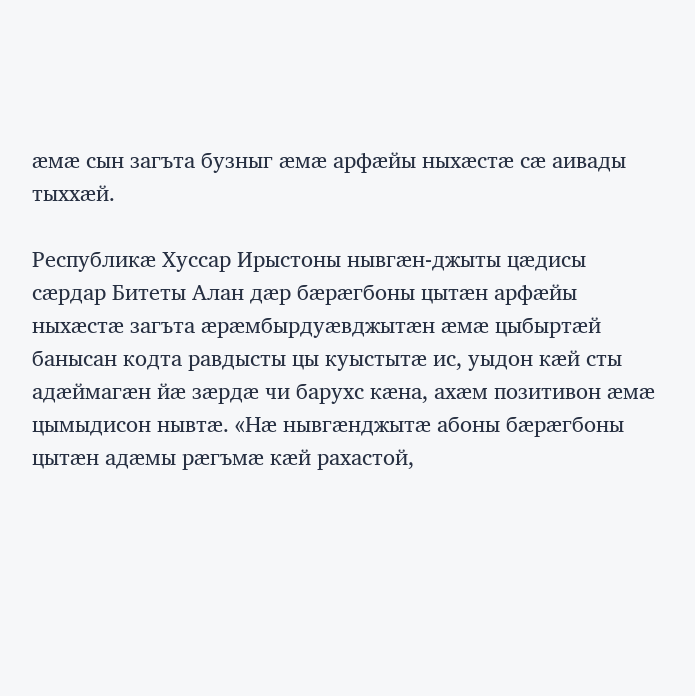æмæ сын загъта бузныг æмæ арфæйы ныхæстæ сæ аивады тыххæй.

Республикæ Хуссар Ирыстоны нывгæн-джыты цæдисы сæрдар Битеты Алан дæр бæрæгбоны цытæн арфæйы ныхæстæ загъта æрæмбырдуæвджытæн æмæ цыбыртæй банысан кодта равдысты цы куыстытæ ис, уыдон кæй сты адæймагæн йæ зæрдæ чи барухс кæна, ахæм позитивон æмæ цымыдисон нывтæ. «Нæ нывгæнджытæ абоны бæрæгбоны цытæн адæмы рæгъмæ кæй рахастой,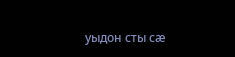уыдон сты сæ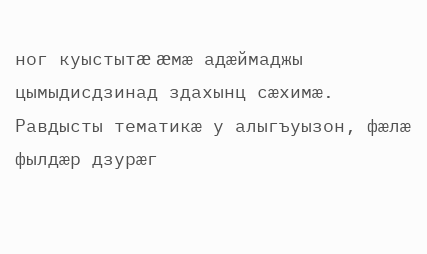ног куыстытæ æмæ адæймаджы цымыдисдзинад здахынц сæхимæ. Равдысты тематикæ у алыгъуызон, фæлæ фылдæр дзурæг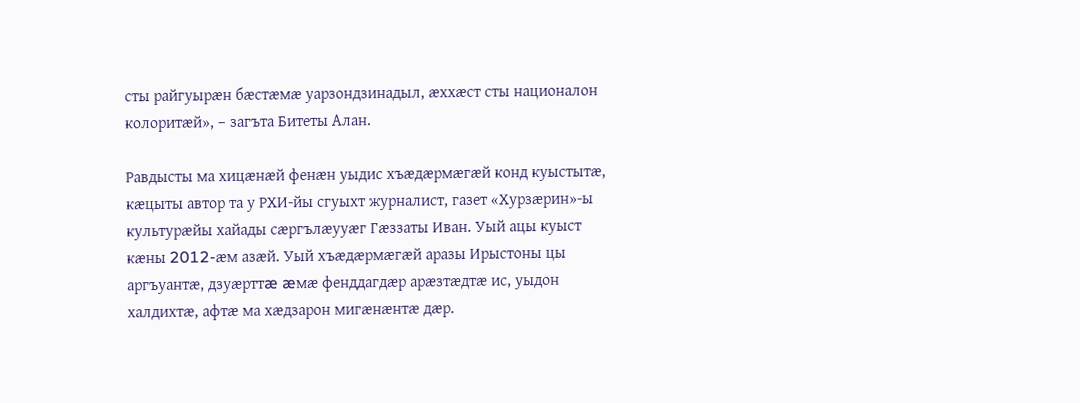сты райгуырæн бæстæмæ уарзондзинадыл, æххæст сты националон колоритæй», – загъта Битеты Алан.

Равдысты ма хицæнæй фенæн уыдис хъæдæрмæгæй конд куыстытæ, кæцыты автор та у РХИ-йы сгуыхт журналист, газет «Хурзæрин»-ы культурæйы хайады сæргълæууæг Гæззаты Иван. Уый ацы куыст кæны 2012-æм азæй. Уый хъæдæрмæгæй аразы Ирыстоны цы аргъуантæ, дзуæрттæ æмæ фенддагдæр арæзтæдтæ ис, уыдон халдихтæ, афтæ ма хæдзарон мигæнæнтæ дæр.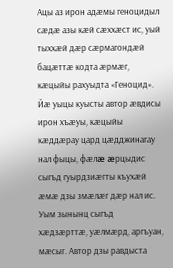Ацы аз ирон адæмы геноцидыл сæдæ азы кæй сæххæст ис, уый тыххæй дæр сæрмагондæй бацæттæ кодта æрмæг, кæцыйы рахуыдта «Геноцид». Йæ уыцы куысты автор æвдисы ирон хъæуы, кæцыйы кæддæрау цард цæдджинагау нал фыцы, фæлæ æрцыдис сыгъд гуырдзиæгты къухæй æмæ дзы змæлæг дæр нал ис. Уым зынынц сыгъд хæдзæрттæ, уæлмæрд, аргъуан, мæсыг. Автор дзы равдыста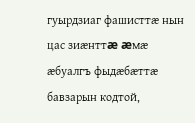гуырдзиаг фашисттæ нын цас зиæнттæ æмæ æбуалгъ фыдæбæттæ бавзарын кодтой,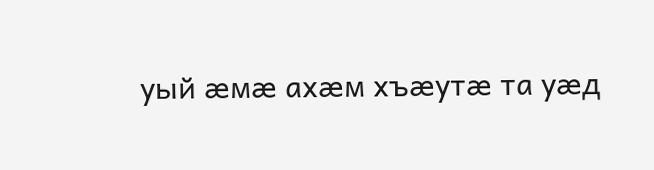уый æмæ ахæм хъæутæ та уæд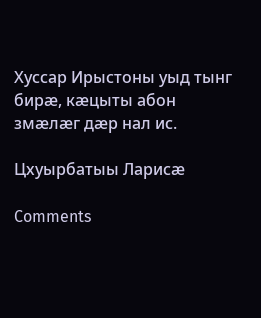Хуссар Ирыстоны уыд тынг бирæ, кæцыты абон змæлæг дæр нал ис.

Цхуырбатыы Ларисæ

Comments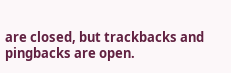are closed, but trackbacks and pingbacks are open.